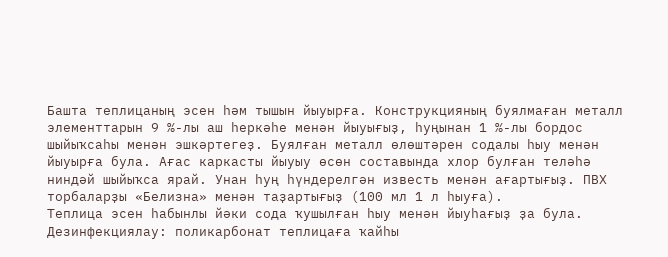Башта теплицаның эсен һәм тышын йыуырға. Конструкцияның буялмаған металл элементтарын 9 %-лы аш һеркәһе менән йыуығыҙ, һуңынан 1 %-лы бордос шыйыҡсаһы менән эшкәртегеҙ. Буялған металл өлөштәрен содалы һыу менән йыуырға була. Ағас каркасты йыуыу өсөн составында хлор булған теләһә ниндәй шыйыҡса ярай. Унан һуң һүндерелгән известь менән ағартығыҙ. ПВХ торбаларҙы «Белизна» менән таҙартығыҙ (100 мл 1 л һыуға).
Теплица эсен һабынлы йәки сода ҡушылған һыу менән йыуһағыҙ ҙа була.
Дезинфекциялау: поликарбонат теплицаға ҡайһы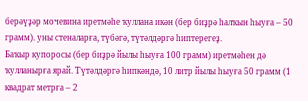берәүҙәр мочевина иретмәһе ҡуллана икән (бер биҙрә һалҡын һыуға – 50 грамм). уны стеналарға, түбәгә, түтәлдәргә һиптерегеҙ.
Баҡыр купоросы (бер биҙрә йылы һыуға 100 грамм) иретмәһен дә ҡулланырға ярай. Түтәлдәргә һипкәндә, 10 литр йылы һыуға 50 грамм (1 квадрат метрға – 2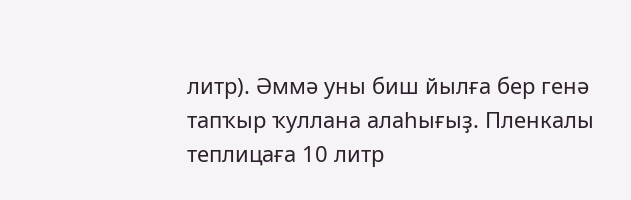литр). Әммә уны биш йылға бер генә тапҡыр ҡуллана алаһығыҙ. Пленкалы теплицаға 10 литр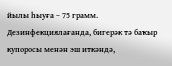йылы һыуға – 75 грамм.
Дезинфекциялағанда, бигерәк тә баҡыр купоросы менән эш иткәндә,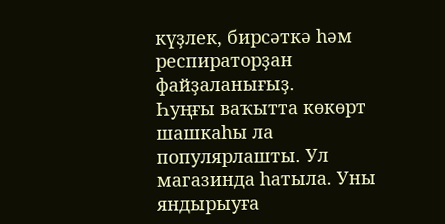күҙлек, бирсәткә һәм респираторҙан файҙаланығыҙ.
Һуңғы ваҡытта көкөрт шашкаһы ла популярлашты. Ул магазинда һатыла. Уны яндырыуға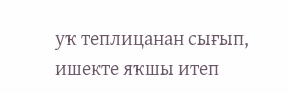уҡ теплицанан сығып, ишекте яҡшы итеп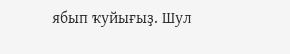ябып ҡуйығыҙ. Шул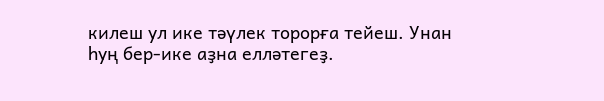килеш ул ике тәүлек торорға тейеш. Унан һуң бер-ике аҙна елләтегеҙ.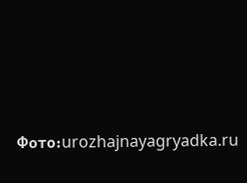Фото:urozhajnayagryadka.ru